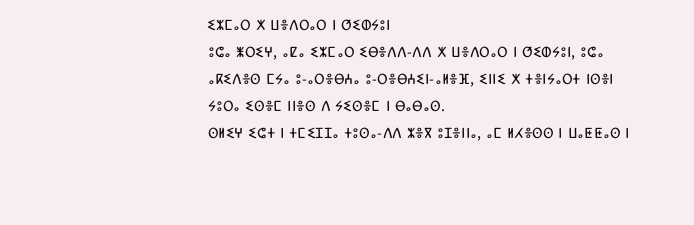ⵉⵣⵎⴰⵔ ⵅ ⵡⴻⴷⵔⴰⵔ ⵏ ⵚⵉⵀⵢⵓⵏ
ⵓⵛⴰ ⵥⵔⵉⵖ, ⴰⵇⴰ ⵉⵣⵎⴰⵔ ⵉⴱⴻⴷⴷ-ⴷⴷ ⵅ ⵡⴻⴷⵔⴰⵔ ⵏ ⵚⵉⵀⵢⵓⵏ, ⵓⵛⴰ ⴰⴽⵉⴷⴻⵙ ⵎⵢⴰ ⵓ-ⴰⵔⴻⴱⵄⴰ ⵓ-ⵔⴻⴱⵄⵉⵏ-ⴰⵍⴻⴼ, ⵉⵏⵏⵉ ⵅ ⵜⴻⵏⵢⴰⵔⵜ ⵏⵙⴻⵏ ⵢⵓⵔⴰ ⵉⵙⴻⵎ ⵏⵏⴻⵙ ⴷ ⵢⵉⵙⴻⵎ ⵏ ⴱⴰⴱⴰⵙ.
ⵙⵍⵉⵖ ⵉⵛⵜ ⵏ ⵜⵎⵉⵊⵊⴰ ⵜⵓⵙⴰ-ⴷⴷ ⵣⴻⴳ ⵓⵊⴻⵏⵏⴰ, ⴰⵎ ⵍⵃⴻⵙⵙ ⵏ ⵡⴰⵟⵟⴰⵙ ⵏ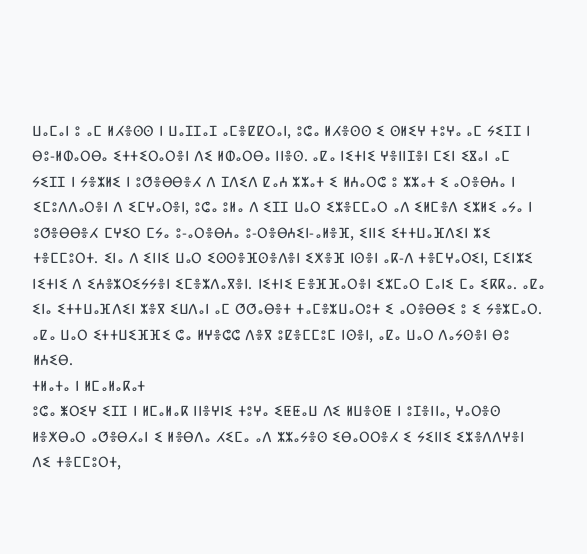ⵡⴰⵎⴰⵏ ⵓ ⴰⵎ ⵍⵃⴻⵙⵙ ⵏ ⵡⴰⵊⵊⴰⵊ ⴰⵎⴻⵇⵇⵔⴰⵏ, ⵓⵛⴰ ⵍⵃⴻⵙⵙ ⵉ ⵙⵍⵉⵖ ⵜⵓⵖⴰ ⴰⵎ ⵢⵉⵊⵊ ⵏ ⴱⵓ-ⵍⵀⴰⵔⴱⴰ ⵉⵜⵜⵉⵔⴰⵔⴻⵏ ⴷⵉ ⵍⵀⴰⵔⴱⴰ ⵏⵏⴻⵙ. ⴰⵇⴰ ⵏⵉⵜⵏⵉ ⵖⴻⵏⵏⵊⴻⵏ ⵎⵉⵏ ⵉⴵⴰⵏ ⴰⵎ ⵢⵉⵊⵊ ⵏ ⵢⴻⵣⵍⵉ ⵏ ⵓⵚⴻⴱⴱⴻⵃ ⴷ ⵊⴷⵉⴷ ⵇⴰⵄ ⵣⵣⴰⵜ ⵉ ⵍⵄⴰⵔⵛ ⵓ ⵣⵣⴰⵜ ⵉ ⴰⵔⴻⴱⵄⴰ ⵏ ⵉⵎⵓⴷⴷⴰⵔⴻⵏ ⴷ ⵉⵎⵖⴰⵔⴻⵏ, ⵓⵛⴰ ⵓⵍⴰ ⴷ ⵉⵊⵊ ⵡⴰⵔ ⵉⵣⴻⵎⵎⴰⵔ ⴰⴷ ⵉⵍⵎⴻⴷ ⵉⵣⵍⵉ ⴰⵢⴰ ⵏ ⵓⵚⴻⴱⴱⴻⵃ ⵎⵖⵉⵔ ⵎⵢⴰ ⵓ-ⴰⵔⴻⴱⵄⴰ ⵓ-ⵔⴻⴱⵄⵉⵏ-ⴰⵍⴻⴼ, ⵉⵏⵏⵉ ⵉⵜⵜⵡⴰⴼⴷⵉⵏ ⵣⵉ ⵜⴻⵎⵎⵓⵔⵜ. ⵉⵏⴰ ⴷ ⵉⵏⵏⵉ ⵡⴰⵔ ⵉⵙⵙⴻⴼⵙⴻⴷⴻⵏ ⵉⵅⴻⴼ ⵏⵙⴻⵏ ⴰⴽ-ⴷ ⵜⴻⵎⵖⴰⵔⵉⵏ, ⵎⵉⵏⵣⵉ ⵏⵉⵜⵏⵉ ⴷ ⵉⵄⴻⵣⵔⵉⵢⵢⴻⵏ ⵉⵎⴻⵣⴷⴰⴳⴻⵏ. ⵏⵉⵜⵏⵉ ⴹⴻⴼⴼⴰⵔⴻⵏ ⵉⵣⵎⴰⵔ ⵎⴰⵏⵉ ⵎⴰ ⵉⴽⴽⴰ. ⴰⵇⴰ ⵉⵏⴰ ⵉⵜⵜⵡⴰⴼⴷⵉⵏ ⵣⴻⴳ ⵉⵡⴷⴰⵏ ⴰⵎ ⵚⵚⴰⴱⴻⵜ ⵜⴰⵎⴻⵣⵡⴰⵔⵓⵜ ⵉ ⴰⵔⴻⴱⴱⵉ ⵓ ⵉ ⵢⴻⵣⵎⴰⵔ. ⴰⵇⴰ ⵡⴰⵔ ⵉⵜⵜⵡⵉⴼⴼⵉ ⵛⴰ ⵍⵖⴻⵛⵛ ⴷⴻⴳ ⵓⵇⴻⵎⵎⵓⵎ ⵏⵙⴻⵏ, ⴰⵇⴰ ⵡⴰⵔ ⴷⴰⵢⵙⴻⵏ ⴱⵓ ⵍⵄⵉⴱ.
ⵜⵍⴰⵜⴰ ⵏ ⵍⵎⴰⵍⴰⴽⴰⵜ
ⵓⵛⴰ ⵥⵔⵉⵖ ⵉⵊⵊ ⵏ ⵍⵎⴰⵍⴰⴽ ⵏⵏⴻⵖⵏⵉ ⵜⵓⵖⴰ ⵉⵟⵟⴰⵡ ⴷⵉ ⵍⵡⴻⵙⵟ ⵏ ⵓⵊⴻⵏⵏⴰ, ⵖⴰⵔⴻⵙ ⵍⴻⵅⴱⴰⵔ ⴰⵚⴻⴱⵃⴰⵏ ⵉ ⵍⴻⴱⴷⴰ ⵃⵉⵎⴰ ⴰⴷ ⵣⵣⴰⵢⴻⵙ ⵉⴱⴰⵔⵔⴻⵃ ⵉ ⵢⵉⵏⵏⵉ ⵉⵣⴻⴷⴷⵖⴻⵏ ⴷⵉ ⵜⴻⵎⵎⵓⵔⵜ,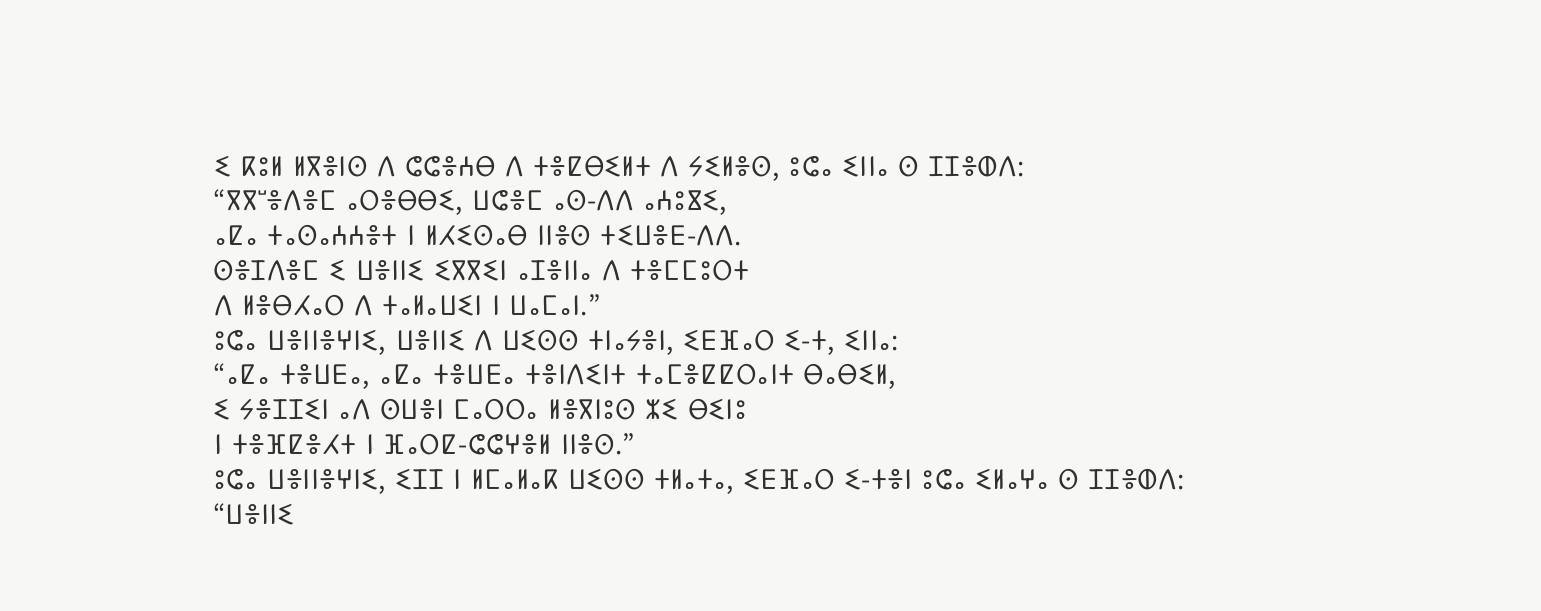ⵉ ⴽⵓⵍ ⵍⴳⴻⵏⵙ ⴷ ⵛⵛⴻⵄⴱ ⴷ ⵜⴻⵇⴱⵉⵍⵜ ⴷ ⵢⵉⵍⴻⵙ, ⵓⵛⴰ ⵉⵏⵏⴰ ⵙ ⵊⵊⴻⵀⴷ:
“ⴳⴳⵯⴻⴷⴻⵎ ⴰⵔⴻⴱⴱⵉ, ⵡⵛⴻⵎ ⴰⵙ-ⴷⴷ ⴰⵄⵓⴵⵉ,
ⴰⵇⴰ ⵜⴰⵙⴰⵄⵄⴻⵜ ⵏ ⵍⵃⵉⵙⴰⴱ ⵏⵏⴻⵙ ⵜⵉⵡⴻⴹ-ⴷⴷ.
ⵙⴻⵊⴷⴻⵎ ⵉ ⵡⴻⵏⵏⵉ ⵉⴳⴳⵉⵏ ⴰⵊⴻⵏⵏⴰ ⴷ ⵜⴻⵎⵎⵓⵔⵜ
ⴷ ⵍⴻⴱⵃⴰⵔ ⴷ ⵜⴰⵍⴰⵡⵉⵏ ⵏ ⵡⴰⵎⴰⵏ.”
ⵓⵛⴰ ⵡⴻⵏⵏⴻⵖⵏⵉ, ⵡⴻⵏⵏⵉ ⴷ ⵡⵉⵙⵙ ⵜⵏⴰⵢⴻⵏ, ⵉⴹⴼⴰⵔ ⵉ-ⵜ, ⵉⵏⵏⴰ:
“ⴰⵇⴰ ⵜⴻⵡⴹⴰ, ⴰⵇⴰ ⵜⴻⵡⴹⴰ ⵜⴻⵏⴷⵉⵏⵜ ⵜⴰⵎⴻⵇⵇⵔⴰⵏⵜ ⴱⴰⴱⵉⵍ,
ⵉ ⵢⴻⵊⵊⵉⵏ ⴰⴷ ⵙⵡⴻⵏ ⵎⴰⵔⵔⴰ ⵍⴻⴳⵏⵓⵙ ⵣⵉ ⴱⵉⵏⵓ
ⵏ ⵜⴻⴼⵇⴻⵃⵜ ⵏ ⴼⴰⵔⵇ-ⵛⵛⵖⴻⵍ ⵏⵏⴻⵙ.”
ⵓⵛⴰ ⵡⴻⵏⵏⴻⵖⵏⵉ, ⵉⵊⵊ ⵏ ⵍⵎⴰⵍⴰⴽ ⵡⵉⵙⵙ ⵜⵍⴰⵜⴰ, ⵉⴹⴼⴰⵔ ⵉ-ⵜⴻⵏ ⵓⵛⴰ ⵉⵍⴰⵖⴰ ⵙ ⵊⵊⴻⵀⴷ:
“ⵡⴻⵏⵏⵉ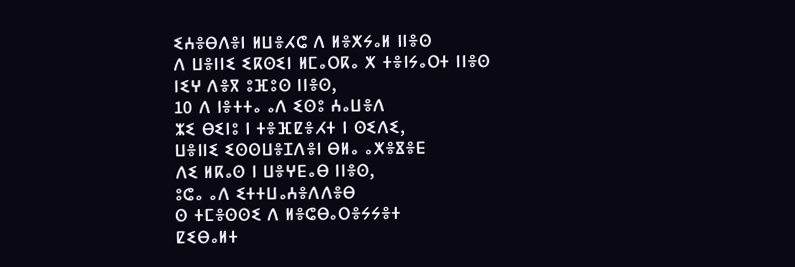ⵉⵄⴻⴱⴷⴻⵏ ⵍⵡⴻⵃⵛ ⴷ ⵍⴻⵅⵢⴰⵍ ⵏⵏⴻⵙ
ⴷ ⵡⴻⵏⵏⵉ ⵉⴽⵙⵉⵏ ⵍⵎⴰⵔⴽⴰ ⵅ ⵜⴻⵏⵢⴰⵔⵜ ⵏⵏⴻⵙ
ⵏⵉⵖ ⴷⴻⴳ ⵓⴼⵓⵙ ⵏⵏⴻⵙ,
10 ⴷ ⵏⴻⵜⵜⴰ ⴰⴷ ⵉⵙⵓ ⵄⴰⵡⴻⴷ
ⵣⵉ ⴱⵉⵏⵓ ⵏ ⵜⴻⴼⵇⴻⵃⵜ ⵏ ⵙⵉⴷⵉ,
ⵡⴻⵏⵏⵉ ⵉⵙⵙⵡⴻⵊⴷⴻⵏ ⴱⵍⴰ ⴰⵅⴻⴵⴻⴹ
ⴷⵉ ⵍⴽⴰⵙ ⵏ ⵡⴻⵖⴹⴰⴱ ⵏⵏⴻⵙ,
ⵓⵛⴰ ⴰⴷ ⵉⵜⵜⵡⴰⵄⴻⴷⴷⴻⴱ
ⵙ ⵜⵎⴻⵙⵙⵉ ⴷ ⵍⴻⵛⴱⴰⵔⴻⵢⵢⴻⵜ
ⵇⵉⴱⴰⵍⵜ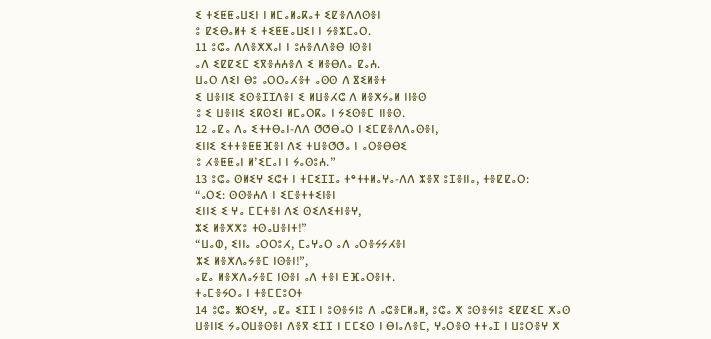ⵉ ⵜⵉⵟⵟⴰⵡⵉⵏ ⵏ ⵍⵎⴰⵍⴰⴽⴰⵜ ⵉⵇⴻⴷⴷⵙⴻⵏ
ⵓ ⵇⵉⴱⴰⵍⵜ ⵉ ⵜⵉⵟⵟⴰⵡⵉⵏ ⵏ ⵢⴻⵣⵎⴰⵔ.
11 ⵓⵛⴰ ⴷⴷⴻⵅⵅⴰⵏ ⵏ ⵓⵄⴻⴷⴷⴻⴱ ⵏⵙⴻⵏ
ⴰⴷ ⵉⵇⵇⵉⵎ ⵉⴳⴻⵄⵄⴻⴷ ⵉ ⵍⴻⴱⴷⴰ ⵇⴰⵄ.
ⵡⴰⵔ ⴷⵉⵏ ⴱⵓ ⴰⵔⵔⴰⵃⴻⵜ ⴰⵙⵙ ⴷ ⴵⵉⵍⴻⵜ
ⵉ ⵡⴻⵏⵏⵉ ⵉⵙⴻⵊⵊⴷⴻⵏ ⵉ ⵍⵡⴻⵃⵛ ⴷ ⵍⴻⵅⵢⴰⵍ ⵏⵏⴻⵙ
ⵓ ⵉ ⵡⴻⵏⵏⵉ ⵉⴽⵙⵉⵏ ⵍⵎⴰⵔⴽⴰ ⵏ ⵢⵉⵙⴻⵎ ⵏⵏⴻⵙ.
12 ⴰⵇⴰ ⴷⴰ ⵉⵜⵜⴱⴰⵏ-ⴷⴷ ⵚⵚⴱⴰⵔ ⵏ ⵉⵎⵇⴻⴷⴷⴰⵙⴻⵏ,
ⵉⵏⵏⵉ ⵉⵜⵜⴻⵟⵟⴼⴻⵏ ⴷⵉ ⵜⵡⴻⵚⵚⴰ ⵏ ⴰⵔⴻⴱⴱⵉ
ⵓ ⵃⴻⵟⵟⴰⵏ ⵍ’ⵉⵎⴰⵏ ⵏ ⵢⴰⵙⵓⵄ.”
13 ⵓⵛⴰ ⵙⵍⵉⵖ ⵉⵛⵜ ⵏ ⵜⵎⵉⵊⵊⴰ ⵜᵉⵜⵜⵍⴰⵖⴰ-ⴷⴷ ⵣⴻⴳ ⵓⵊⴻⵏⵏⴰ, ⵜⴻⵇⵇⴰⵔ:
“ⴰⵔⵉ: ⵙⵙⴻⵄⴷ ⵏ ⵉⵎⴻⵜⵜⵉⵏⴻⵏ
ⵉⵏⵏⵉ ⵉ ⵖⴰ ⵎⵎⵜⴻⵏ ⴷⵉ ⵙⵉⴷⵉⵜⵏⴻⵖ,
ⵣⵉ ⵍⴻⵅⵅⵓ ⵜⵙⴰⵡⴻⵏⵜ!”
“ⵡⴰⵀ, ⵉⵏⵏⴰ ⴰⵔⵔⵓⵃ, ⵎⴰⵖⴰⵔ ⴰⴷ ⴰⵔⴻⵢⵢⵃⴻⵏ
ⵣⵉ ⵍⴻⵅⴷⴰⵢⴻⵎ ⵏⵙⴻⵏ!”,
ⴰⵇⴰ ⵍⴻⵅⴷⴰⵢⴻⵎ ⵏⵙⴻⵏ ⴰⴷ ⵜⴻⵏ ⴹⴼⴰⵔⴻⵏⵜ.
ⵜⴰⵎⴻⵢⵔⴰ ⵏ ⵜⴻⵎⵎⵓⵔⵜ
14 ⵓⵛⴰ ⵥⵔⵉⵖ, ⴰⵇⴰ ⵉⵊⵊ ⵏ ⵓⵙⴻⵢⵏⵓ ⴷ ⴰⵛⴻⵎⵍⴰⵍ, ⵓⵛⴰ ⵅ ⵓⵙⴻⵢⵏⵓ ⵉⵇⵇⵉⵎ ⵅⴰⵙ ⵡⴻⵏⵏⵉ ⵢⴰⵔⵡⴻⵙⴻⵏ ⴷⴻⴳ ⵉⵊⵊ ⵏ ⵎⵎⵉⵙ ⵏ ⴱⵏⴰⴷⴻⵎ, ⵖⴰⵔⴻⵙ ⵜⵜⴰⵊ ⵏ ⵡⵓⵔⴻⵖ ⵅ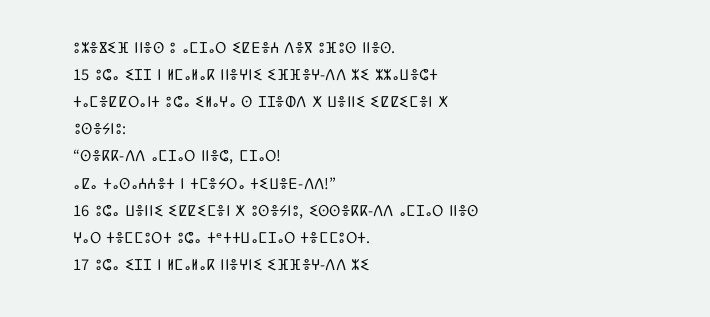ⵓⵣⴻⴵⵉⴼ ⵏⵏⴻⵙ ⵓ ⴰⵎⵊⴰⵔ ⵉⵇⴹⴻⵄ ⴷⴻⴳ ⵓⴼⵓⵙ ⵏⵏⴻⵙ.
15 ⵓⵛⴰ ⵉⵊⵊ ⵏ ⵍⵎⴰⵍⴰⴽ ⵏⵏⴻⵖⵏⵉ ⵉⴼⴼⴻⵖ-ⴷⴷ ⵣⵉ ⵣⵣⴰⵡⴻⵛⵜ ⵜⴰⵎⴻⵇⵇⵔⴰⵏⵜ ⵓⵛⴰ ⵉⵍⴰⵖⴰ ⵙ ⵊⵊⴻⵀⴷ ⵅ ⵡⴻⵏⵏⵉ ⵉⵇⵇⵉⵎⴻⵏ ⵅ ⵓⵙⴻⵢⵏⵓ:
“ⵙⴻⴽⴽ-ⴷⴷ ⴰⵎⵊⴰⵔ ⵏⵏⴻⵛ, ⵎⵊⴰⵔ!
ⴰⵇⴰ ⵜⴰⵙⴰⵄⵄⴻⵜ ⵏ ⵜⵎⴻⵢⵔⴰ ⵜⵉⵡⴻⴹ-ⴷⴷ!”
16 ⵓⵛⴰ ⵡⴻⵏⵏⵉ ⵉⵇⵇⵉⵎⴻⵏ ⵅ ⵓⵙⴻⵢⵏⵓ, ⵉⵙⵙⴻⴽⴽ-ⴷⴷ ⴰⵎⵊⴰⵔ ⵏⵏⴻⵙ ⵖⴰⵔ ⵜⴻⵎⵎⵓⵔⵜ ⵓⵛⴰ ⵜᵉⵜⵜⵡⴰⵎⵊⴰⵔ ⵜⴻⵎⵎⵓⵔⵜ.
17 ⵓⵛⴰ ⵉⵊⵊ ⵏ ⵍⵎⴰⵍⴰⴽ ⵏⵏⴻⵖⵏⵉ ⵉⴼⴼⴻⵖ-ⴷⴷ ⵣⵉ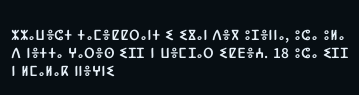ⵣⵣⴰⵡⴻⵛⵜ ⵜⴰⵎⴻⵇⵇⵔⴰⵏⵜ ⵉ ⵉⴵⴰⵏ ⴷⴻⴳ ⵓⵊⴻⵏⵏⴰ, ⵓⵛⴰ ⵓⵍⴰ ⴷ ⵏⴻⵜⵜⴰ ⵖⴰⵔⴻⵙ ⵉⵊⵊ ⵏ ⵡⴻⵎⵊⴰⵔ ⵉⵇⴹⴻⵄ. 18 ⵓⵛⴰ ⵉⵊⵊ ⵏ ⵍⵎⴰⵍⴰⴽ ⵏⵏⴻⵖⵏⵉ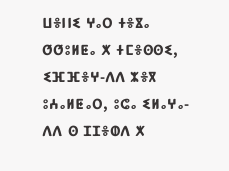ⵡⴻⵏⵏⵉ ⵖⴰⵔ ⵜⴻⴵⴰ ⵚⵚⵓⵍⵟⴰ ⵅ ⵜⵎⴻⵙⵙⵉ, ⵉⴼⴼⴻⵖ-ⴷⴷ ⵣⴻⴳ ⵓⵄⴰⵍⵟⴰⵔ, ⵓⵛⴰ ⵉⵍⴰⵖⴰ-ⴷⴷ ⵙ ⵊⵊⴻⵀⴷ ⵅ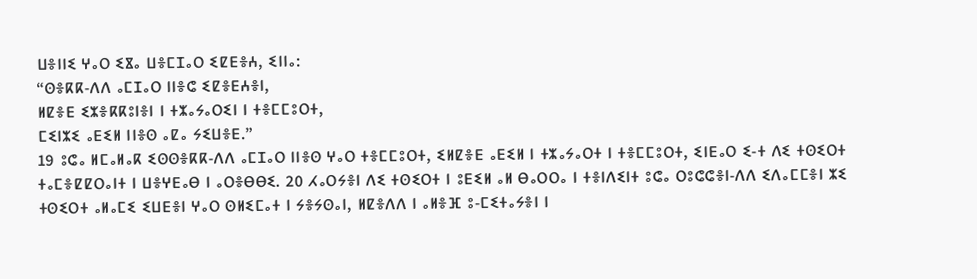ⵡⴻⵏⵏⵉ ⵖⴰⵔ ⵉⴵⴰ ⵡⴻⵎⵊⴰⵔ ⵉⵇⴹⴻⵄ, ⵉⵏⵏⴰ:
“ⵙⴻⴽⴽ-ⴷⴷ ⴰⵎⵊⴰⵔ ⵏⵏⴻⵛ ⵉⵇⴻⴹⵄⴻⵏ,
ⵍⵇⴻⴹ ⵉⵣⴻⴽⴽⵓⵏⴻⵏ ⵏ ⵜⵣⴰⵢⴰⵔⵉⵏ ⵏ ⵜⴻⵎⵎⵓⵔⵜ,
ⵎⵉⵏⵣⵉ ⴰⴹⵉⵍ ⵏⵏⴻⵙ ⴰⵇⴰ ⵢⵉⵡⴻⴹ.”
19 ⵓⵛⴰ ⵍⵎⴰⵍⴰⴽ ⵉⵙⵙⴻⴽⴽ-ⴷⴷ ⴰⵎⵊⴰⵔ ⵏⵏⴻⵙ ⵖⴰⵔ ⵜⴻⵎⵎⵓⵔⵜ, ⵉⵍⵇⴻⴹ ⴰⴹⵉⵍ ⵏ ⵜⵣⴰⵢⴰⵔⵜ ⵏ ⵜⴻⵎⵎⵓⵔⵜ, ⵉⵏⴹⴰⵔ ⵉ-ⵜ ⴷⵉ ⵜⵙⵉⵔⵜ ⵜⴰⵎⴻⵇⵇⵔⴰⵏⵜ ⵏ ⵡⴻⵖⴹⴰⴱ ⵏ ⴰⵔⴻⴱⴱⵉ. 20 ⵃⴰⵔⵢⴻⵏ ⴷⵉ ⵜⵙⵉⵔⵜ ⵏ ⵓⴹⵉⵍ ⴰⵍ ⴱⴰⵔⵔⴰ ⵏ ⵜⴻⵏⴷⵉⵏⵜ ⵓⵛⴰ ⵔⵓⵛⵛⴻⵏ-ⴷⴷ ⵉⴷⴰⵎⵎⴻⵏ ⵣⵉ ⵜⵙⵉⵔⵜ ⴰⵍⴰⵎⵉ ⵉⵡⴹⴻⵏ ⵖⴰⵔ ⵙⵍⵉⵎⴰⵜ ⵏ ⵢⴻⵢⵙⴰⵏ, ⵍⵇⴻⴷⴷ ⵏ ⴰⵍⴻⴼ ⵓ-ⵎⵉⵜⴰⵢⴻⵏ ⵏ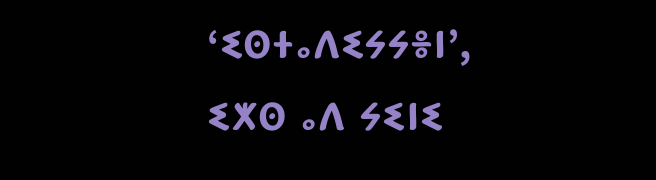‘ⵉⵙⵜⴰⴷⵉⵢⵢⴻⵏ’, ⵉⵅⵙ ⴰⴷ ⵢⵉⵏⵉ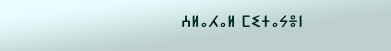ⵄⵍⴰⵃⴰⵍ ⵎⵉⵜⴰⵢⴻⵏ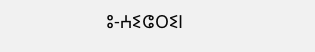ⵓ-ⵄⵉⵛⵔⵉⵏ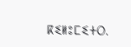ⴽⵉⵍⵓⵎⵉⵜⵔ.